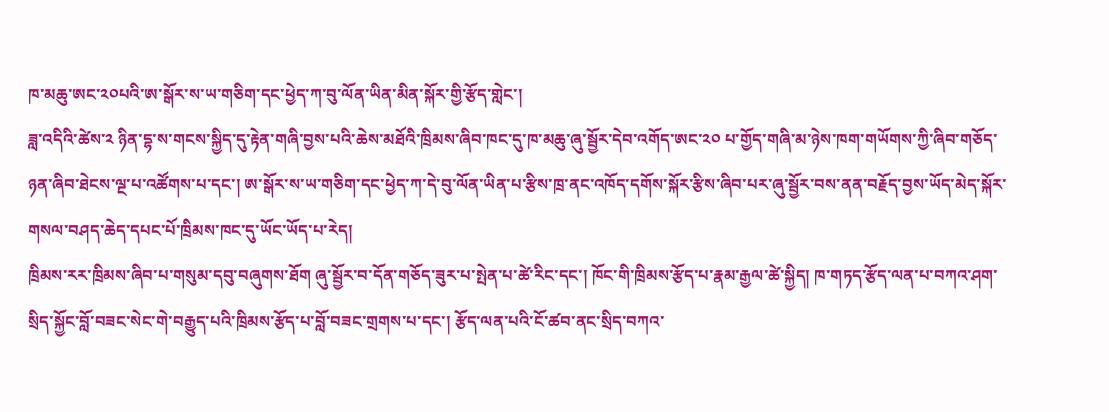ཁ་མཆུ་ཨང་༢༠པའི་ཨ་སྒོར་ས་ཡ་གཅིག་དང་ཕྱེད་ཀ་བུ་ལོན་ཡིན་མིན་སྐོར་གྱི་རྩོད་གླེང་།
ཟླ་འདིའི་ཚེས་༢ ཉིན་དྷ་ས་གངས་སྐྱིད་དུ་རྟེན་གཞི་བྱས་པའི་ཆེས་མཐོའི་ཁྲིམས་ཞིབ་ཁང་དུ་ཁ་མཆུ་ཞུ་སྦྱོར་དེབ་འགོད་ཨང་༢༠ པ་གྱོད་གཞི་མ་ཉེས་ཁག་གཡོགས་ཀྱི་ཞིབ་གཅོད་ཉན་ཞིབ་ཐེངས་ལྔ་པ་འཚོགས་པ་དང་། ཨ་སྒོར་ས་ཡ་གཅིག་དང་ཕྱེད་ཀ་དེ་བུ་ལོན་ཡིན་པ་རྩིས་ཁྲ་ནང་འཁོད་དགོས་སྐོར་རྩིས་ཞིབ་པར་ཞུ་སྦྱོར་བས་ནན་བརྗོད་བྱས་ཡོད་མེད་སྐོར་གསལ་བཤད་ཆེད་དཔང་པོ་ཁྲིམས་ཁང་དུ་ཡོང་ཡོད་པ་རེད།
ཁྲིམས་རར་ཁྲིམས་ཞིབ་པ་གསུམ་དབུ་བཞུགས་ཐོག ཞུ་སྦྱོར་བ་དོན་གཅོད་ཟུར་པ་སྤེན་པ་ཚེ་རིང་དང་། ཁོང་གི་ཁྲིམས་རྩོད་པ་རྣམ་རྒྱལ་ཚེ་སྐྱིད། ཁ་གཏད་རྩོད་ལན་པ་བཀའ་ཤག་སྲིད་སྐྱོང་བློ་བཟང་སེང་གེ་བརྒྱུད་པའི་ཁྲིམས་རྩོད་པ་བློ་བཟང་གྲགས་པ་དང་། རྩོད་ལན་པའི་ངོ་ཚབ་ནང་སྲིད་བཀའ་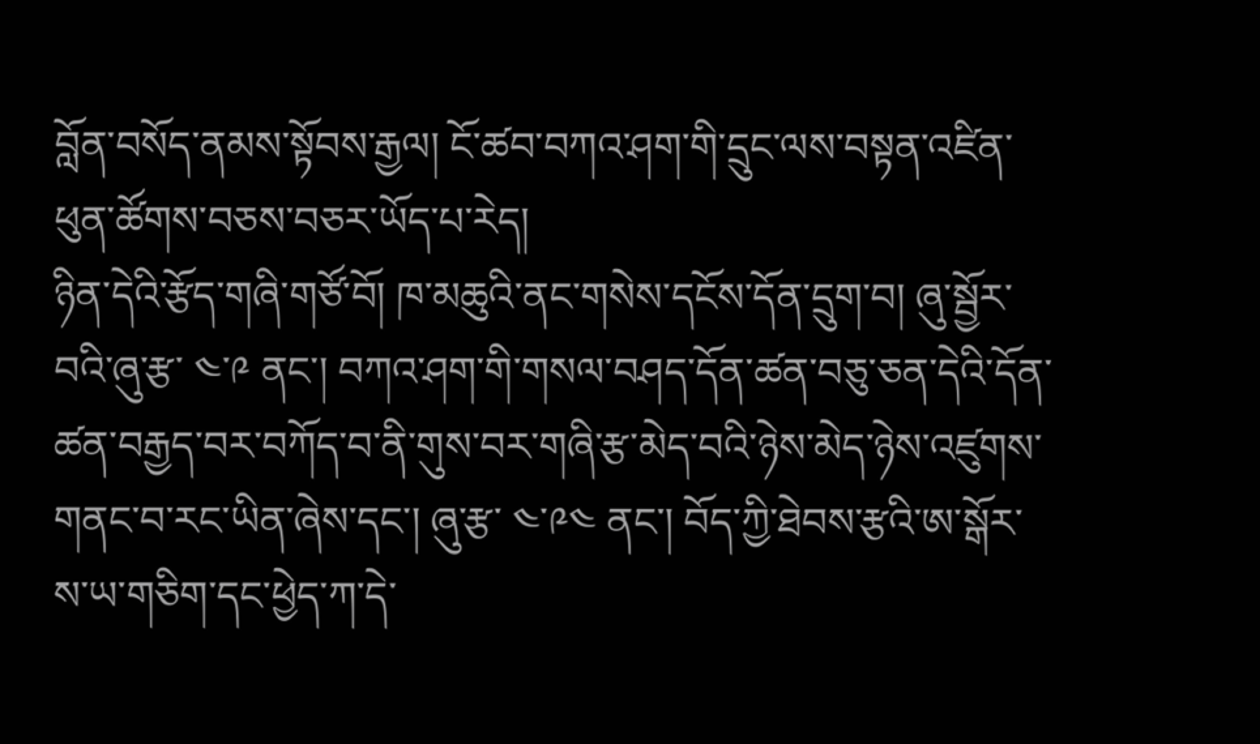བློན་བསོད་ནམས་སྟོབས་རྒྱལ། ངོ་ཚབ་བཀའ་ཤག་གི་དྲུང་ལས་བསྟན་འཛིན་ཕུན་ཚོགས་བཅས་བཅར་ཡོད་པ་རེད།
ཉིན་དེའི་རྩོད་གཞི་གཙོ་བོ། ཁ་མཆུའི་ནང་གསེས་དངོས་དོན་དྲུག་བ། ཞུ་སྦྱོར་བའི་ཞུ་རྩ་ ༤་༩ ནང་། བཀའ་ཤག་གི་གསལ་བཤད་དོན་ཚན་བཅུ་ཅན་དེའི་དོན་ཚན་བརྒྱད་བར་བཀོད་བ་ནི་གུས་བར་གཞི་རྩ་མེད་བའི་ཉེས་མེད་ཉེས་འཛུགས་གནང་བ་རང་ཡིན་ཞེས་དང་། ཞུ་རྩ་ ༤་༩༤ ནང་། བོད་ཀྱི་ཐེབས་རྩའི་ཨ་སྒོར་ས་ཡ་གཅིག་དང་ཕྱེད་ཀ་དེ་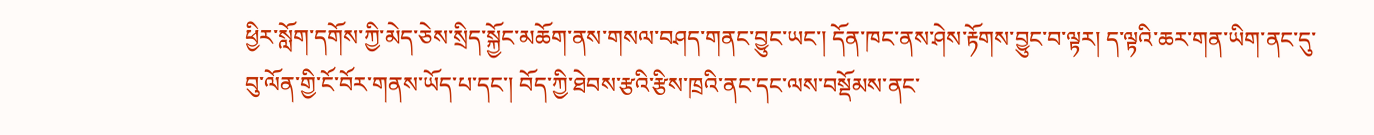ཕྱིར་སློག་དགོས་ཀྱི་མེད་ཅེས་སྲིད་སྐྱོང་མཆོག་ནས་གསལ་བཤད་གནང་བྱུང་ཡང་། དོན་ཁང་ནས་ཤེས་རྟོགས་བྱུང་བ་ལྟར། ད་ལྟའི་ཆར་གན་ཡིག་ནང་དུ་བུ་ལོན་གྱི་ངོ་བོར་གནས་ཡོད་པ་དང་། བོད་ཀྱི་ཐེབས་རྩའི་རྩིས་ཁྲའི་ནང་དང་ལས་བསྡོམས་ནང་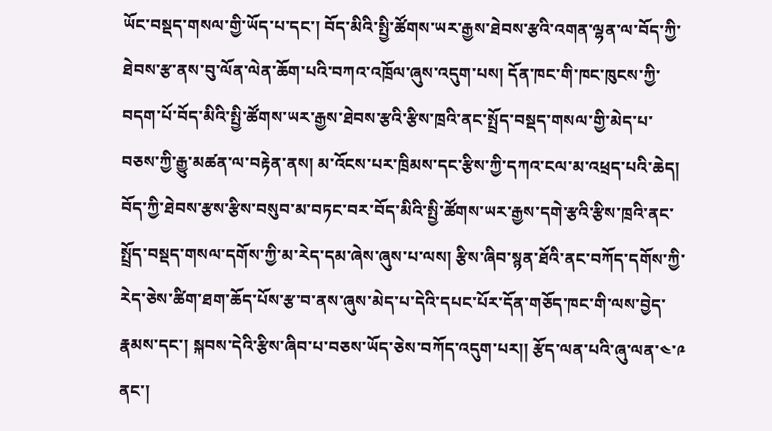ཡོང་བསྡད་གསལ་གྱི་ཡོད་པ་དང་། བོད་མིའི་སྤྱི་ཚོགས་ཡར་རྒྱས་ཐེབས་རྩའི་འགན་ལྷན་ལ་བོད་ཀྱི་ཐེབས་རྩ་ནས་བུ་ལོན་ལེན་ཆོག་པའི་བཀའ་འཁྲོལ་ཞུས་འདུག་པས། དོན་ཁང་གི་ཁང་ཁུངས་ཀྱི་བདག་པོ་བོད་མིའི་སྤྱི་ཚོགས་ཡར་རྒྱས་ཐེབས་རྩའི་རྩིས་ཁྲའི་ནང་སྤྲོད་བསྡད་གསལ་གྱི་མེད་པ་བཅས་ཀྱི་རྒྱུ་མཚན་ལ་བརྟེན་ནས། མ་འོངས་པར་ཁྲིམས་དང་རྩིས་ཀྱི་དཀའ་ངལ་མ་འཕྲད་པའི་ཆེད། བོད་ཀྱི་ཐེབས་རྩས་རྩིས་བསུབ་མ་བཏང་བར་བོད་མིའི་སྤྱི་ཚོགས་ཡར་རྒྱས་དགེ་རྩའི་རྩིས་ཁྲའི་ནང་སྤྲོད་བསྡད་གསལ་དགོས་ཀྱི་མ་རེད་དམ་ཞེས་ཞུས་པ་ལས། རྩིས་ཞིབ་སྙན་ཐོའི་ནང་བཀོད་དགོས་ཀྱི་རེད་ཅེས་ཚིག་ཐག་ཆོད་པོས་རྩ་བ་ནས་ཞུས་མེད་པ་དེའི་དཔང་པོར་དོན་གཅོད་ཁང་གི་ལས་བྱེད་རྣམས་དང་། སྐབས་དེའི་རྩིས་ཞིབ་པ་བཅས་ཡོད་ཅེས་བཀོད་འདུག་པར།། རྩོད་ལན་པའི་ཞུ་ལན་༤་༩ ནང་།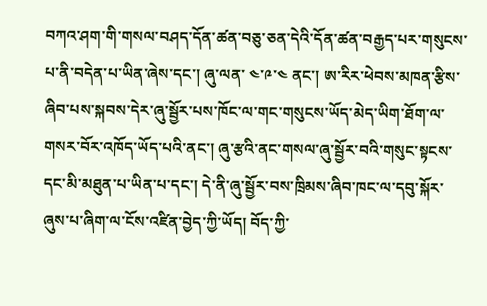བཀའ་ཤག་གི་གསལ་བཤད་དོན་ཚན་བཅུ་ཅན་དེའི་དོན་ཚན་བརྒྱད་པར་གསུངས་པ་ནི་བདེན་པ་ཡིན་ཞེས་དང་། ཞུ་ལན་ ༤་༩་༤ ནང་། ཨ་རིར་ཕེབས་མཁན་རྩིས་ཞིབ་པས་སྐབས་དེར་ཞུ་སྦྱོར་པས་ཁོང་ལ་གང་གསུངས་ཡོད་མེད་ཡིག་ཐོག་ལ་གསར་བོར་འཁོད་ཡོད་པའི་ནང་། ཞུ་རྩའི་ནང་གསལ་ཞུ་སྦྱོར་བའི་གསུང་སྟངས་དང་མི་མཐུན་པ་ཡིན་པ་དང་། དེ་ནི་ཞུ་སྦྱོར་བས་ཁྲིམས་ཞིབ་ཁང་ལ་དབུ་སྐོར་ཞུས་པ་ཞིག་ལ་ངོས་འཛིན་བྱེད་ཀྱི་ཡོད། བོད་ཀྱི་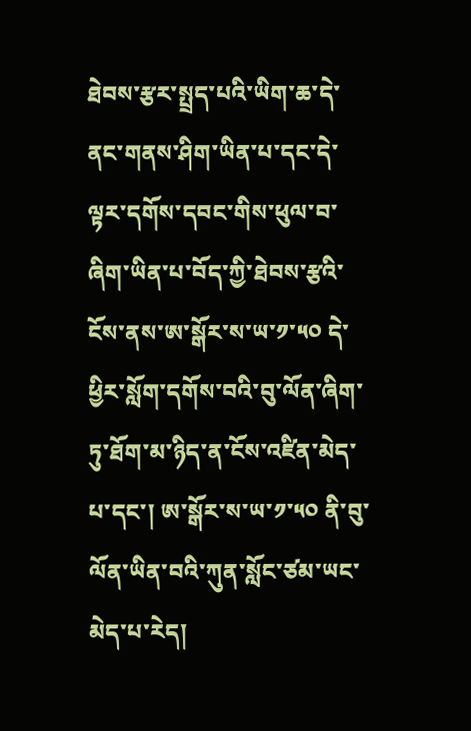ཐེབས་རྩར་སྤྲད་པའི་ཡིག་ཆ་དེ་ནང་གནས་ཤིག་ཡིན་པ་དང་དེ་ལྟར་དགོས་དབང་གིས་ཕུལ་བ་ཞིག་ཡིན་པ་བོད་ཀྱི་ཐེབས་རྩའི་ངོས་ནས་ཨ་སྒོར་ས་ཡ་༡་༥༠ དེ་ཕྱིར་སློག་དགོས་བའི་བུ་ལོན་ཞིག་ཏུ་ཐོག་མ་ཉིད་ན་ངོས་འཛིན་མེད་པ་དང་། ཨ་སྒོར་ས་ཡ་༡་༥༠ ནི་བུ་ལོན་ཡིན་བའི་ཀུན་སློང་ཙམ་ཡང་མེད་པ་རེད།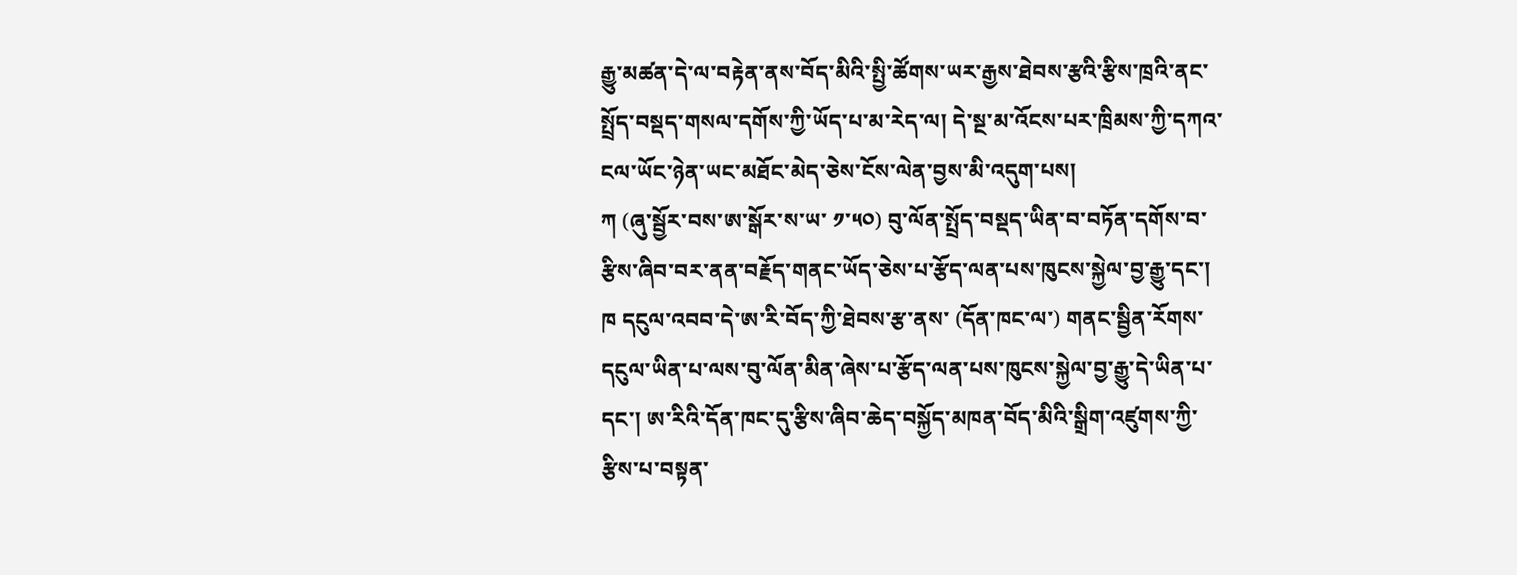རྒྱུ་མཚན་དེ་ལ་བརྟེན་ནས་བོད་མིའི་སྤྱི་ཚོགས་ཡར་རྒྱས་ཐེབས་རྩའི་རྩིས་ཁྲའི་ནང་སྤྲོད་བསྡད་གསལ་དགོས་ཀྱི་ཡོད་པ་མ་རེད་ལ། དེ་སྔ་མ་འོངས་པར་ཁྲིམས་ཀྱི་དཀའ་ངལ་ཡོང་ཉེན་ཡང་མཐོང་མེད་ཅེས་ངོས་ལེན་བྱས་མི་འདུག་པས།
ཀ (ཞུ་སྦྱོར་བས་ཨ་སྒོར་ས་ཡ་ ༡་༥༠) བུ་ལོན་སྤྲོད་བསྡད་ཡིན་བ་བཏོན་དགོས་བ་རྩིས་ཞིབ་བར་ནན་བརྗོད་གནང་ཡོད་ཅེས་པ་རྩོད་ལན་པས་ཁུངས་སྐྱེལ་བྱ་རྒྱུ་དང་། ཁ དངུལ་འབབ་དེ་ཨ་རི་བོད་ཀྱི་ཐེབས་རྩ་ནས་ (དོན་ཁང་ལ་) གནང་སྦྱིན་རོགས་དངུལ་ཡིན་པ་ལས་བུ་ལོན་མིན་ཞེས་པ་རྩོད་ལན་པས་ཁུངས་སྐྱེལ་བྱ་རྒྱུ་དེ་ཡིན་པ་དང་། ཨ་རིའི་དོན་ཁང་དུ་རྩིས་ཞིབ་ཆེད་བསྐྱོད་མཁན་བོད་མིའི་སྒྲིག་འཛུགས་ཀྱི་རྩིས་པ་བསྟན་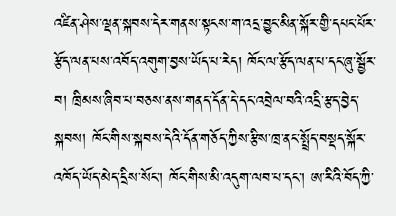འཛིན་ཤེས་ལྡན་སྐབས་དེར་གནས་སྟངས་ག་འདྲ་བྱུང་མིན་སྐོར་གྱི་དཔང་པོར་རྩོད་ལན་པས་འབོད་འགུག་བྱས་ཡོད་པ་རེད། ཁོང་ལ་རྩོད་ལན་པ་དང་ཞུ་སྦྱོར་བ། ཁྲིམས་ཞིབ་པ་བཅས་ནས་གནད་དོན་དེ་དང་འབྲེལ་བའི་འདྲི་རྩད་བྱེད་སྐབས། ཁོང་གིས་སྐབས་དེའི་དོན་གཅོད་ཀྱིས་རྩིས་ཁྲ་ནང་སྤྲོད་བསྡད་སྐོར་འཁོད་ཡོད་མེད་དྲིས་སོང་། ཁོང་གིས་མི་འདུག་ལབ་པ་དང་། ཨ་རིའི་བོད་ཀྱི་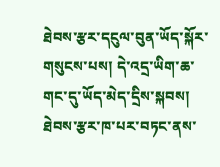ཐེབས་རྩར་དངུལ་བུན་ཡོད་སྐོར་གསུངས་པས། དེ་འདྲ་ཡིག་ཆ་གང་དུ་ཡོད་མེད་དྲིས་སྐབས། ཐེབས་རྩར་ཁ་པར་བཏང་ནས་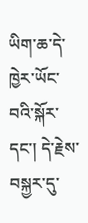ཡིག་ཆ་དེ་ཁྱེར་ཡོང་བའི་སྐོར་དང་། དེ་རྗེས་བསྐྱར་དུ་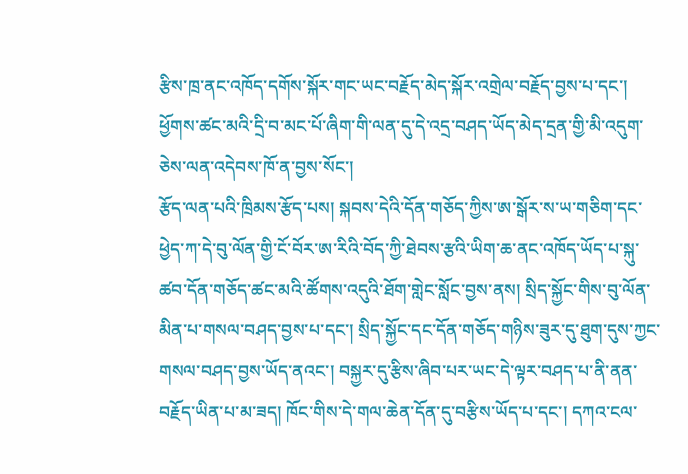རྩིས་ཁྲ་ནང་འཁོད་དགོས་སྐོར་གང་ཡང་བརྗོད་མེད་སྐོར་འགྲེལ་བརྗོད་བྱས་པ་དང་། ཕྱོགས་ཚང་མའི་དྲི་བ་མང་པོ་ཞིག་གི་ལན་དུ་དེ་འདྲ་བཤད་ཡོད་མེད་དྲན་གྱི་མི་འདུག་ཅེས་ལན་འདེབས་ཁོ་ན་བྱས་སོང་།
རྩོད་ལན་པའི་ཁྲིམས་རྩོད་པས། སྐབས་དེའི་དོན་གཅོད་ཀྱིས་ཨ་སྒོར་ས་ཡ་གཅིག་དང་ཕྱེད་ཀ་དེ་བུ་ལོན་གྱི་ངོ་བོར་ཨ་རིའི་བོད་ཀྱི་ཐེབས་རྩའི་ཡིག་ཆ་ནང་འཁོད་ཡོད་པ་སྐུ་ཚབ་དོན་གཅོད་ཚང་མའི་ཚོགས་འདུའི་ཐོག་གླེང་སློང་བྱས་ནས། སྲིད་སྐྱོང་གིས་བུ་ལོན་མིན་པ་གསལ་བཤད་བྱས་པ་དང་། སྲིད་སྐྱོང་དང་དོན་གཅོད་གཉིས་ཟུར་དུ་ཐུག་དུས་ཀྱང་གསལ་བཤད་བྱས་ཡོད་ནའང་། བསྐྱར་དུ་རྩིས་ཞིབ་པར་ཡང་དེ་ལྟར་བཤད་པ་ནི་ནན་བརྗོད་ཡིན་པ་མ་ཟད། ཁོང་གིས་དེ་གལ་ཆེན་དོན་དུ་བརྩིས་ཡོད་པ་དང་། དཀའ་ངལ་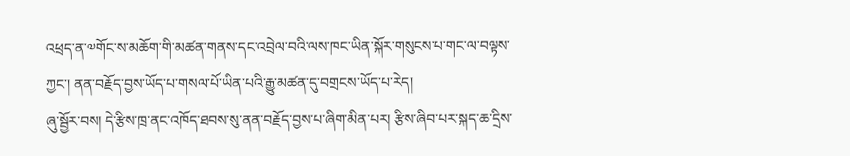འཕྲད་ན་༧གོང་ས་མཆོག་གི་མཚན་གནས་དང་འབྲེལ་བའི་ལས་ཁང་ཡིན་སྐོར་གསུངས་པ་གང་ལ་བལྟས་ཀྱང་། ནན་བརྗོད་བྱས་ཡོད་པ་གསལ་པོ་ཡིན་པའི་རྒྱུ་མཚན་དུ་བགྲངས་ཡོད་པ་རེད།
ཞུ་སྦྱོར་བས། དེ་རྩིས་ཁྲ་ནང་འཁོད་ཐབས་སུ་ནན་བརྗོད་བྱས་པ་ཞིག་མིན་པར། རྩིས་ཞིབ་པར་སྐད་ཆ་དྲིས་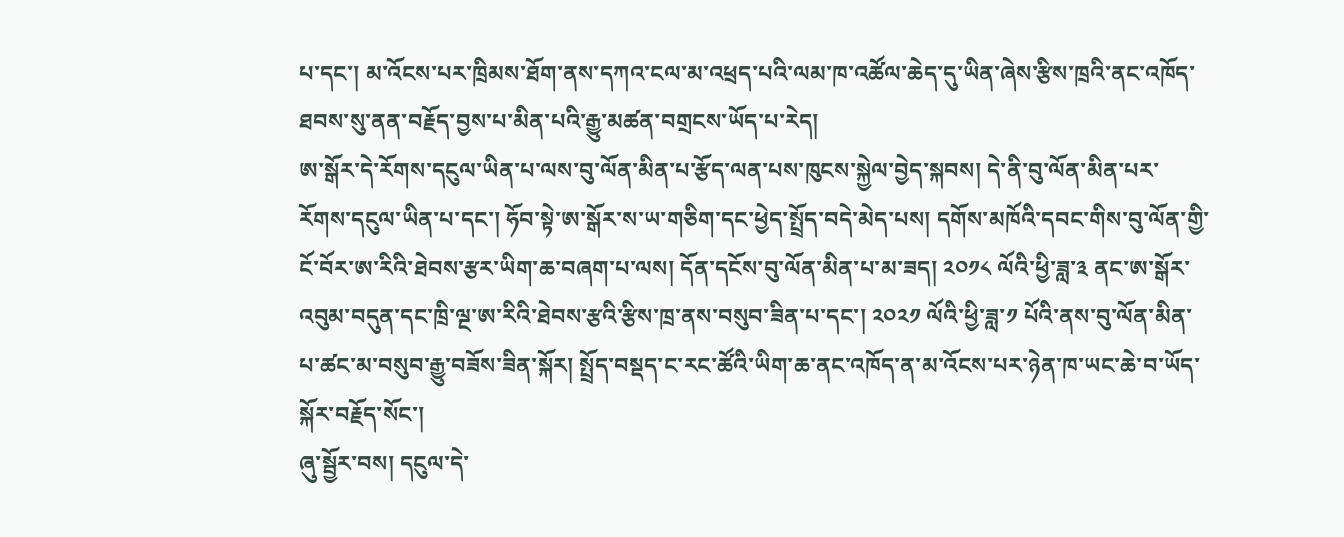པ་དང་། མ་འོངས་པར་ཁྲིམས་ཐོག་ནས་དཀའ་ངལ་མ་འཕྲད་པའི་ལམ་ཁ་འཚོལ་ཆེད་དུ་ཡིན་ཞེས་རྩིས་ཁྲའི་ནང་འཁོད་ཐབས་སུ་ནན་བརྗོད་བྱས་པ་མིན་པའི་རྒྱུ་མཚན་བགྲངས་ཡོད་པ་རེད།
ཨ་སྒོར་དེ་རོགས་དངུལ་ཡིན་པ་ལས་བུ་ལོན་མིན་པ་རྩོད་ལན་པས་ཁུངས་སྐྱེལ་བྱེད་སྐབས། དེ་ནི་བུ་ལོན་མིན་པར་རོགས་དངུལ་ཡིན་པ་དང་། ཧོབ་སྟེ་ཨ་སྒོར་ས་ཡ་གཅིག་དང་ཕྱེད་སྤྲོད་བདེ་མེད་པས། དགོས་མཁོའི་དབང་གིས་བུ་ལོན་གྱི་ངོ་བོར་ཨ་རིའི་ཐེབས་རྩར་ཡིག་ཆ་བཞག་པ་ལས། དོན་དངོས་བུ་ལོན་མིན་པ་མ་ཟད། ༢༠༡༨ ལོའི་ཕྱི་ཟླ་༣ ནང་ཨ་སྒོར་འབུམ་བདུན་དང་ཁྲི་ལྔ་ཨ་རིའི་ཐེབས་རྩའི་རྩིས་ཁྲ་ནས་བསུབ་ཟིན་པ་དང་། ༢༠༢༡ ལོའི་ཕྱི་ཟླ་༡ པོའི་ནས་བུ་ལོན་མིན་པ་ཚང་མ་བསུབ་རྒྱུ་བཟོས་ཟིན་སྐོར། སྤྲོད་བསྡད་ང་རང་ཚོའི་ཡིག་ཆ་ནང་འཁོད་ན་མ་འོངས་པར་ཉེན་ཁ་ཡང་ཆེ་བ་ཡོད་སྐོར་བརྗོད་སོང་།
ཞུ་སྦྱོར་བས། དངུལ་དེ་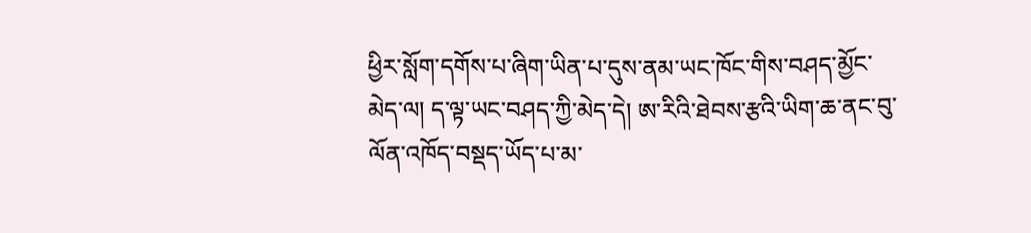ཕྱིར་སློག་དགོས་པ་ཞིག་ཡིན་པ་དུས་ནམ་ཡང་ཁོང་གིས་བཤད་མྱོང་མེད་ལ། ད་ལྟ་ཡང་བཤད་ཀྱི་མེད་དེ། ཨ་རིའི་ཐེབས་རྩའི་ཡིག་ཆ་ནང་བུ་ལོན་འཁོད་བསྡད་ཡོད་པ་མ་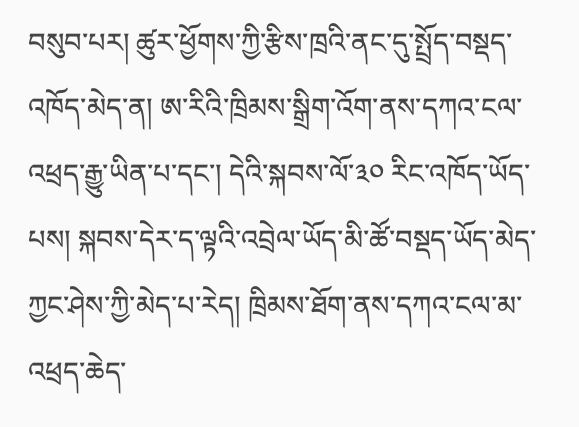བསུབ་པར། ཚུར་ཕྱོགས་ཀྱི་རྩིས་ཁྲའི་ནང་དུ་སྤྲོད་བསྡད་འཁོད་མེད་ན། ཨ་རིའི་ཁྲིམས་སྒྲིག་འོག་ནས་དཀའ་ངལ་འཕྲད་རྒྱུ་ཡིན་པ་དང་། དེའི་སྐབས་ལོ་༣༠ རིང་འཁོད་ཡོད་པས། སྐབས་དེར་ད་ལྟའི་འབྲེལ་ཡོད་མི་ཚོ་བསྡད་ཡོད་མེད་ཀྱང་ཤེས་ཀྱི་མེད་པ་རེད། ཁྲིམས་ཐོག་ནས་དཀའ་ངལ་མ་འཕྲད་ཆེད་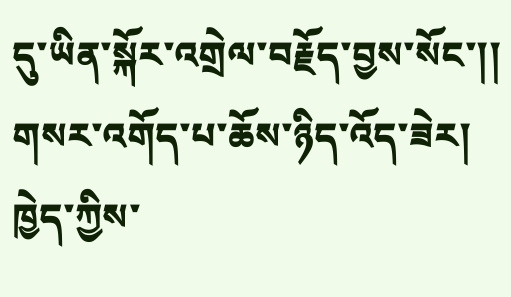དུ་ཡིན་སྐོར་འགྲེལ་བརྗོད་བྱས་སོང་།།
གསར་འགོད་པ་ཆོས་ཉིད་འོད་ཟེར།
ཁྱེད་ཀྱིས་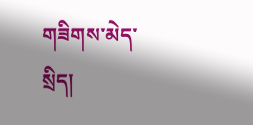གཟིགས་མེད་སྲིད།